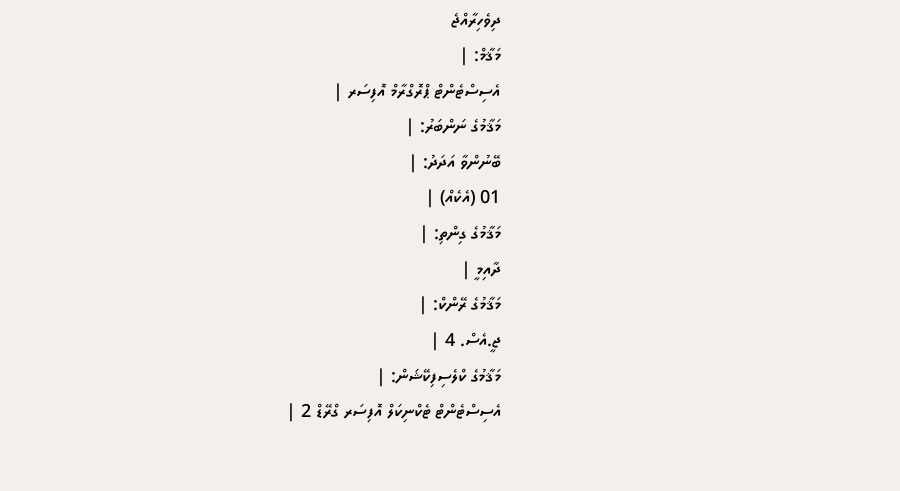ދިވެހިރާއްޖެ
މަޤާމް: |
އެސިސްޓެންޓް ޕްރޮގްރާމް އޮފިސަރ |
މަޤާމުގެ ނަންބަރު: |
ބޭނުންވާ އަދަދު: |
01 (އެކެއް) |
މަޤާމުގެ ގިންތި: |
ދާއިމީ |
މަޤާމުގެ ރޭންކް: |
ޖީ.އެސް. 4 |
މަޤާމުގެ ކްލެސިފިކޭޝަން: |
އެސިސްޓެންޓް ޓެކްނިކަލް އޮފިސަރ ގްރޭޑް 2 |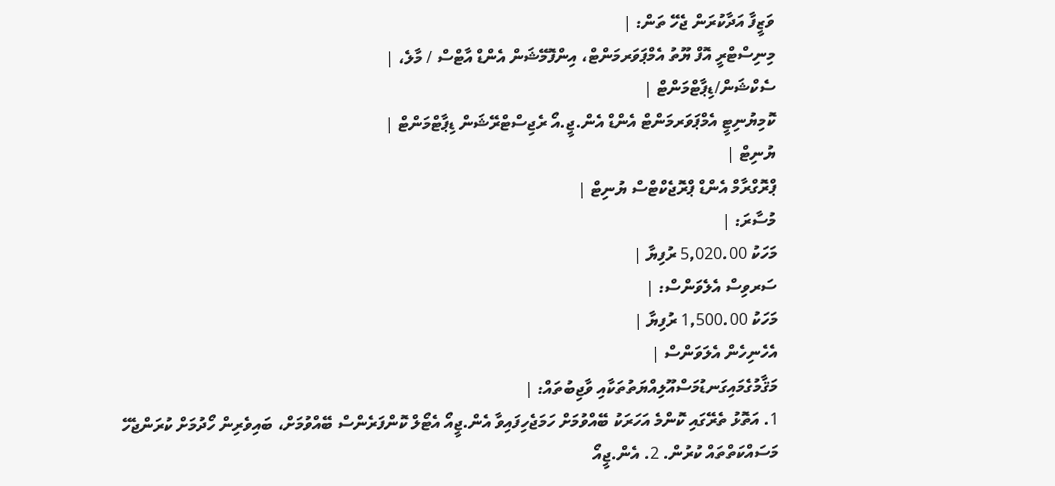ވަޒީފާ އަދާކުރަން ޖެހޭ ތަން: |
މިނިސްޓްރީ އޮފް ޔޫތު އެމްޕަވަރމަންޓް، އިންފޮމޭޝަން އެންޑް އާޓްސް / މާލެ، |
ސެކްޝަން/ޑިޕާޓްމަންޓް |
ކޮމިޔުނިޓީ އެމްޕަވަރމަންޓް އެންޑް އެން.ޖީ.އޯ ރެޖިސްޓްރޭޝަން ޑިޕާޓްމަންޓް |
ޔުނިޓް |
ޕްރޮގްރާމް އެންޑް ޕްރޮޖެކްޓްސް ޔުނިޓް |
މުސާރަ: |
މަހަކު 5,020.00 ރުފިޔާ |
ސަރވިސް އެލެވަންސް: |
މަހަކު 1,500.00 ރުފިޔާ |
އެހެނިހެން އެލަވަންސް |
މަޤާމުގެމައިގަނޑުމަސްއޫލިއްޔަތުތަކާއި ވާޖިބުތައް: |
1. އަތޮޅު ތެރޭގައި ކޮންމެ އަހަރަކު ބޭއްވުމަށް ހަމަޖެހިފައިވާ އެން.ޖީއޯ އެޓޯލް ކޮންފަރެންސް ބޭއްވުމަށް، ބައިވެރިން ހޯދުމަށް ކުރަންޖެހޭ މަސައްކަތްތައް ކުރުން. 2. އެން.ޖީއޯ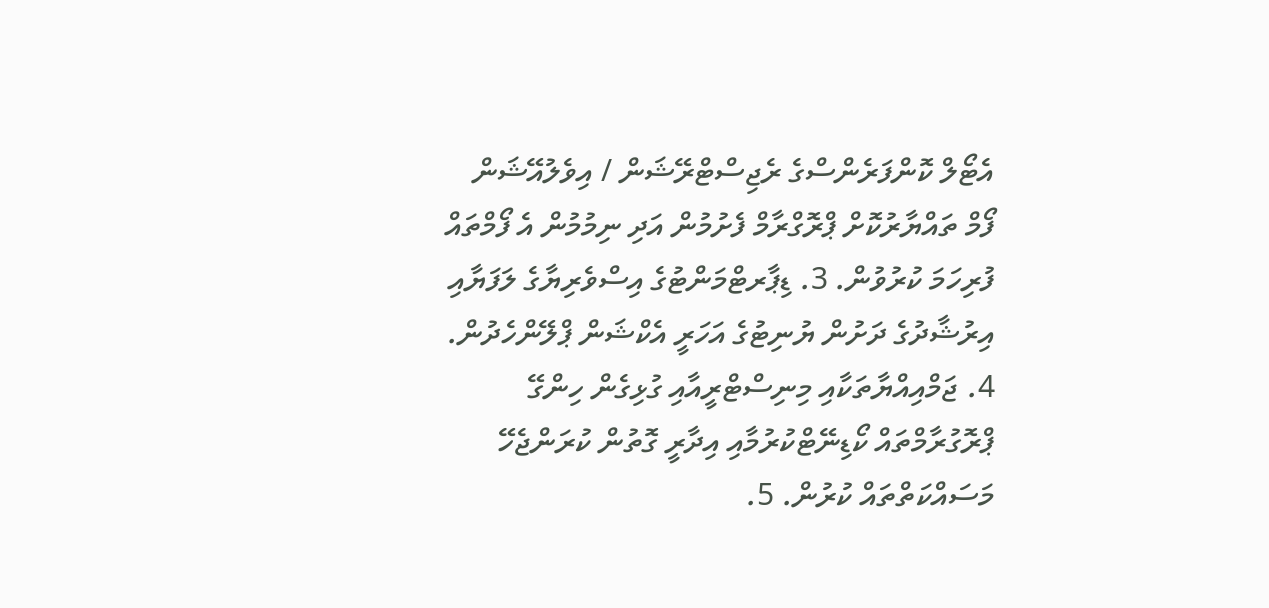އެޓޯލް ކޮންފަރެންސްގެ ރެޖިސްޓްރޭޝަން / އިވެލުއޭޝަން ފޯމް ތައްޔާރުކޮށް ޕްރޮގްރާމް ފެށުމުން އަދި ނިމުމުން އެ ފޯމްތައް ފުރިހަމަ ކުރުވުން. 3. ޑިޕާރޓްމަންޓުގެ އިސްވެރިޔާގެ ލަފަޔާއި އިރުޝާދުގެ ދަށުން ޔުނިޓުގެ އަހަރީ އެކްޝަން ޕްލޭންހެދުން. 4. ޖަމްއިއްޔާތަކާއި މިނިސްޓްރީއާއި ގުޅިގެން ހިންގޭ ޕްރޮގުރާމްތައް ކޯޑިނޭޓްކުރުމާއި އިދާރީ ގޮތުން ކުރަންޖެހޭ މަސައްކަތްތައް ކުރުން. 5.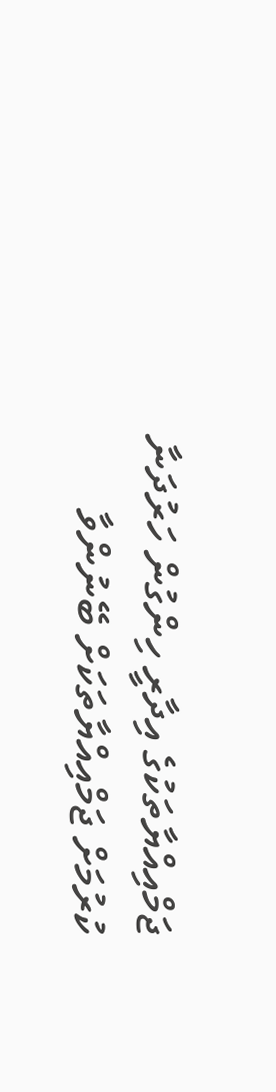ޖަމްއިއްޔާތަކުގެ އިދާރީ ހިންގުން ހަރުދަނާ ކުރުމަށް ޖަމްއިއްޔާތަކަށް ބޭނުންވާ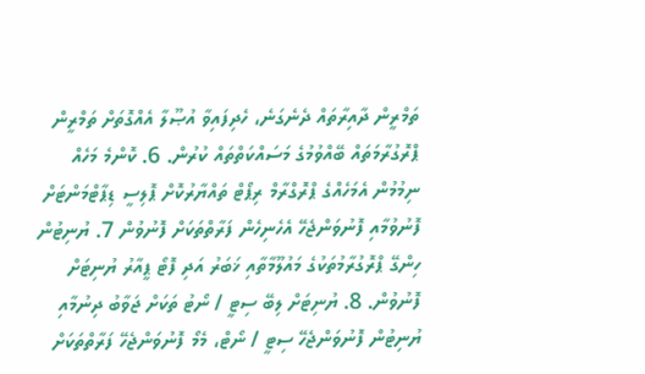ތަމްރީން ދާއިރާތައް ދެނެގަނެ، ހެދިފައިވާ އުޞޫލާ އެއްގޮތަށް ތަމްރީން ޕްރޮގުރާމަތައް ބޭއްވުމުގެ މަސައްކަތްތައް ކުރުން. 6. ކޮންމެ މަހެއް ނިމުމުން އެމަހެއްގެ ޕްރޮގްރާމް ރިޕޯޓް ތައްޔާރުކޮށް ޕޮލިސީ ޑިޕާޓްމަންޓަށް ފޮނުވުމާއި ފޮނުވަންޖެހޭ އެހެނިހެން ފަރާތްތަކަށް ފޮނުވުން 7. ޔުނިޓުން ހިންގޭ ޕްރޮގުރާމުތަކުގެ މައުލޫމާތާއި ޚަބަރު އަދި ފޮޓޯ ޕީއާރު ޔުނިޓަށް ފޮނުވުން. 8. ޔުނިޓަށް ލިބޭ ސިޓީ / ނޯޓު ތަކަށް ޖަވާބު ދިނުމާއި ޔުނިޓުން ފޮނުވަންޖެހޭ ސިޓީ / ނޯޓް، މެމޯ ފޮނުވަންޖެހޭ ފަރާތްތަކަށް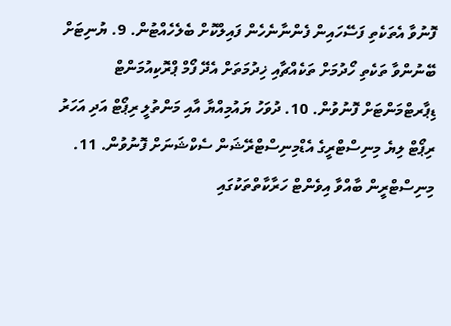ފޮނުވާ އެތަކެތި ފަސޭހައިން ފެންނާނެހެން ފައިލްކޮށް ބެލެހެއްޓުން. 9. ޔުނިޓަށް ބޭނުންވާ ތަކެތި ހޯދުމަށް ތަކެއްޗާއި ޚިދުމަތަށް އެދޭ ފޯމް ޕްރޮކިއުމަންޓް ޑިޕާރޓްމަންޓަށް ފޮނުވުން. 10. ދުވަހު ޔައުމިއްޔާ އާއި މަންތުލީ ރިޕޯޓް އަދި އަހަރު ރިޕޯޓް ލިޔެ މިނިސްޓްރީގެ އެޑްމިނިސްޓްރޭޝަން ސެކްޝަނަށް ފޮނުވުން. 11. މިނިސްޓްރީން ބާއްވާ އިވެންޓް ހަރާކާތްތަކުގައި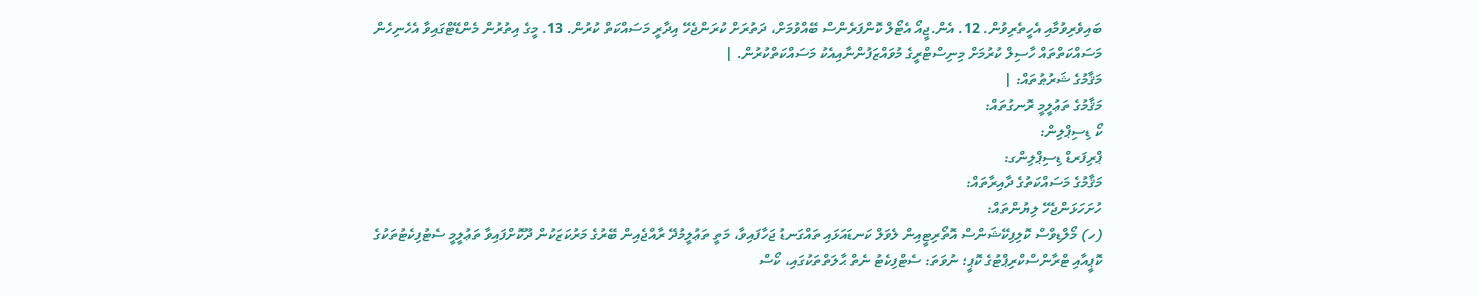ބައިވެރިވުމާއި އެހީތެރިވުން. 12. އެން.ޖީއޯ އެޓޯލް ކޮންފަރެންސް ބޭއްވުމަށް، ދަތުރަށް ކުރަންޖެހޭ އިދާރީ މަސައްކަތް ކުރުން. 13. މީގެ އިތުރުން މެންޑޭޓްގައިވާ އެހެނިހެން މަސައްކަތްތައް ހާސިލް ކުރުމަށް މިނިސްޓްރީގެ މުވައްޒަފުންނާއިއެކު މަސައްކަތްކުރުން. |
މަޤާމުގެ ޝަރުޠުތައް: |
މަޤާމުގެ ތަޢުލީމީ ރޮނގުތައް:
ކޯ ޑިސިޕްލިން:
ޕްރިފަރޑް ޑިސިޕްލިންގ:
މަޤާމުގެ މަސައްކަތުގެ ދާއިރާތައް:
ހުށަހަޅަންޖެހޭ ލިޔުންތައް:
(ހ) މޯލްޑިވްސް ކޮލިފިކޭޝަންސް އޮތޯރިޓީއިން ލެވަލް ކަނޑައަޅައި ތައްގަނޑު ޖަހާފައިވާ، މަތީ ތަޢުލީމުދޭ ރާއްޖެއިން ބޭރުގެ މަރުކަޒަކުން ދޫކޮށްފައިވާ ތަޢުލީމީ ސެޓުފިކެޓުތަކުގެ ކޮޕީއާއި ޓްރާންސްކްރިޕްޓުގެ ކޮޕީ؛ ނުވަތަ: ސެޓްފިކެޓު ނެތް ޙާލަތްތަކުގައި، ކޯސް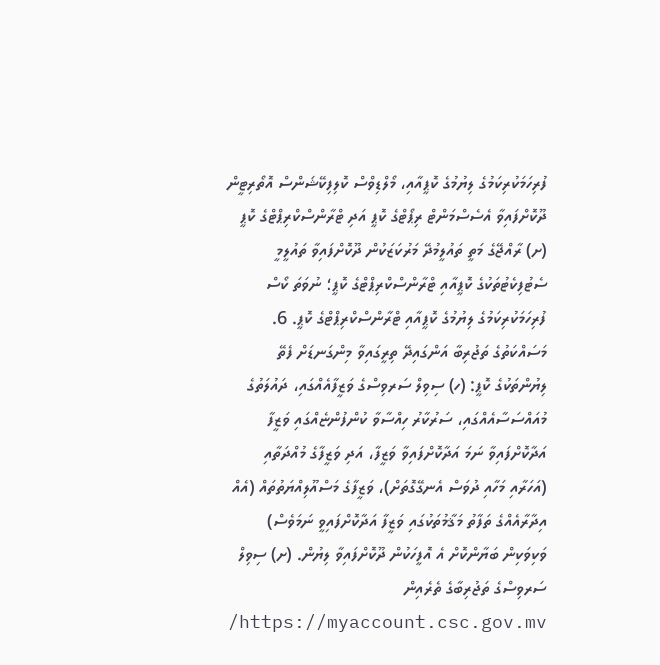ފުރިހަމަކުރިކަމުގެ ލިޔުމުގެ ކޮޕީއާއި، މޯލްޑިވްސް ކޮލިފިކޭޝަންސް އޮތޯރިޓީން ދޫކޮށްފައިވާ އެސެސްމަންޓް ރިޕޯޓްގެ ކޮޕީ އަދި ޓްރާންސްކްރިޕްޓްގެ ކޮޕީ (ށ) ރާއްޖޭގެ މަތީ ތައުލީމުދޭ މަރުކަޒަކުން ދޫކޮށްފައިވާ ތައުލީމީ ސެޓުފިކެޓުތަކުގެ ކޮޕީއާއި ޓްރާންސްކްރިޕްޓްގެ ކޮޕީ؛ ނުވަތަ ކޯސް ފުރިހަމަކުރިކަމުގެ ލިޔުމުގެ ކޮޕީއާއި ޓްރާންސްކްރިޕްޓްގެ ކޮޕީ. 6. މަސައްކަތުގެ ތަޖުރިބާ އަންގައިދޭ ތިރީގައިވާ މިންގަނޑަށް ފެތޭ ލިޔުންތަކުގެ ކޮޕީ: (ހ) ސިވިލް ސަރވިސްގެ ވަޒީފާއެއްގައި، ދައުލަތުގެ މުއައްސަސާއެއްގައި، ސަރުކާރު ހިއްސާވާ ކުންފުންޏެއްގައި ވަޒީފާ އަދާކޮށްފައިވާ ނަމަ އަދާކޮށްފައިވާ ވަޒީފާ، އަދި ވަޒީފާގެ މުއްދަތާއި (އަހަރާއި މަހާއި ދުވަސް އެނގޭގޮތަށް)، ވަޒީފާގެ މަސްއޫލިއްޔަތުތައް (އެއް އިދާރާއެއްގެ ތަފާތު މަޤާމުތަކުގައި ވަޒީފާ އަދާކޮށްފައިވީ ނަމަވެސް) ވަކިވަކިން ބަޔާންކޮށް އެ އޮފީހަކުން ދޫކޮށްފައިވާ ލިޔުން. (ށ) ސިވިލް ސަރވިސްގެ ތަޖުރިބާގެ ތެރެއިން https://myaccount.csc.gov.mv/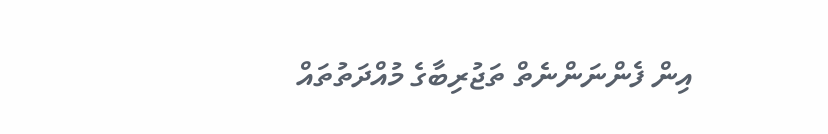އިން ފެންނަންނެތް ތަޖުރިބާގެ މުއްދަތުތައް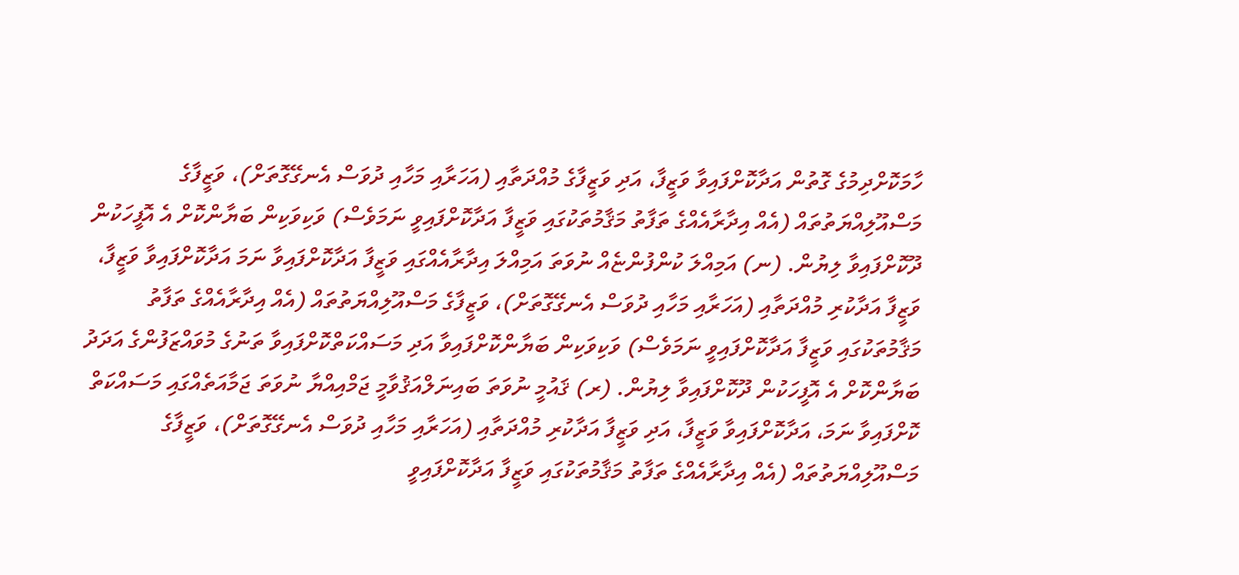ހާމަކޮށްދިމުގެ ގޮތުން އަދާކޮށްފައިވާ ވަޒީފާ، އަދި ވަޒީފާގެ މުއްދަތާއި (އަހަރާއި މަހާއި ދުވަސް އެނގޭގޮތަށް)، ވަޒީފާގެ މަސްއޫލިއްޔަތުތައް (އެއް އިދާރާއެއްގެ ތަފާތު މަޤާމުތަކުގައި ވަޒީފާ އަދާކޮށްފައިވީ ނަމަވެސް) ވަކިވަކިން ބަޔާންކޮށް އެ އޮފީހަކުން ދޫކޮށްފައިވާ ލިޔުން. (ނ) އަމިއްލަ ކުންފުންޏެއް ނުވަތަ އަމިއްލަ އިދާރާއެއްގައި ވަޒީފާ އަދާކޮށްފައިވާ ނަމަ އަދާކޮށްފައިވާ ވަޒީފާ، ވަޒީފާ އަދާކުރި މުއްދަތާއި (އަހަރާއި މަހާއި ދުވަސް އެނގޭގޮތަށް)، ވަޒީފާގެ މަސްއޫލިއްޔަތުތައް (އެއް އިދާރާއެއްގެ ތަފާތު މަޤާމުތަކުގައި ވަޒީފާ އަދާކޮށްފައިވީ ނަމަވެސް) ވަކިވަކިން ބަޔާންކޮށްފައިވާ އަދި މަސައްކަތްކޮށްފައިވާ ތަނުގެ މުވައްޒަފުންގެ އަދަދު ބަޔާންކޮށް އެ އޮފީހަކުން ދޫކޮށްފައިވާ ލިޔުން. (ރ) ޤައުމީ ނުވަތަ ބައިނަލްއަޤުވާމީ ޖަމްއިއްޔާ ނުވަތަ ޖަމާއަތެއްގައި މަސައްކަތް ކޮށްފައިވާ ނަމަ، އަދާކޮށްފައިވާ ވަޒީފާ، އަދި ވަޒީފާ އަދާކުރި މުއްދަތާއި (އަހަރާއި މަހާއި ދުވަސް އެނގޭގޮތަށް)، ވަޒީފާގެ މަސްއޫލިއްޔަތުތައް (އެއް އިދާރާއެއްގެ ތަފާތު މަޤާމުތަކުގައި ވަޒީފާ އަދާކޮށްފައިވީ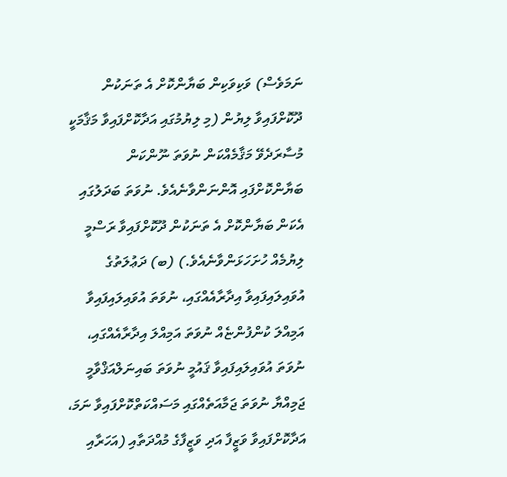ނަމަވެސް) ވަކިވަކިން ބަޔާންކޮށް އެ ތަނަކުން ދޫކޮށްފައިވާ ލިޔުން (މި ލިޔުމުގައި އަދާކޮށްފައިވާ މަޤާމަކީ މުސާރަދެވޭ މަޤާމެއްކަން ނުވަތަ ނޫންކަން ބަޔާންކޮށްފައި އޮންނަންވާނެއެވެ. ނުވަތަ ބަދަލުގައި އެކަން ބަޔާންކޮށް އެ ތަނަކުން ދޫކޮށްފައިވާ ރަސްމީ ލިޔުމެއް ހުށަހަޅަންވާނެއެވެ.) (ބ) ދަޢުލަތުގެ އުވައިލައިފައިވާ އިދާރާއެއްގައި، ނުވަތަ އުވައިލައިފައިވާ އަމިއްލަ ކުންފުންޏެއް ނުވަތަ އަމިއްލަ އިދާރާއެއްގައި، ނުވަތަ އުވައިލައިފައިވާ ޤައުމީ ނުވަތަ ބައިނަލްއަޤްވާމީ ޖަމިއްޔާ ނުވަތަ ޖަމާއަތެއްގައި މަސައްކަތްކޮށްފައިވާ ނަމަ، އަދާކޮށްފައިވާ ވަޒީފާ އަދި ވަޒީފާގެ މުއްދަތާއި (އަހަރާއި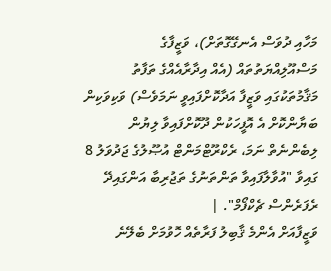މަހާއި ދުވަސް އެނގޭގޮތަށް)، ވަޒީފާގެ މަސްއޫލިއްޔަތުތައް (އެއް އިދާރާއެއްގެ ތަފާތު މަޤާމުތަކުގައި ވަޒީފާ އަދާކޮށްފައިވީ ނަމަވެސް) ވަކިވަކިން ބަޔާންކޮށް އެ އޮފީހަކުން ދޫކޮށްފައިވާ ލިޔުން ލިބެންނެތް ނަމަ، ރެކްރޫޓްމަންޓް އުޞޫލުގެ ޖަދުވަލު 8 ގައިވާ "އުވާލާފައިވާ ތަންތަނުގެ ތަޖުރިބާ އަންގައިދޭ ރެފަރެންސް ޗެކްފޯމް". |
ވަޒީފާއަށް އެންމެ ޤާބިލު ފަރާތެއް ހޮވުމަށް ބެލޭނެ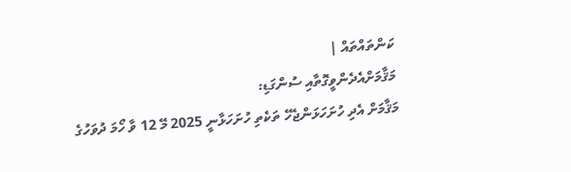ކަންތައްތައް |
މަޤާމަށްއެދެންވީގޮތާއި ސުންގަޑި:
މަޤާމަށް އެދި ހުށަހަޅަންޖެހޭ ތަކެތި ހުށަހަޅާނީ 2025 މޭ 12 ވާ ހޯމަ ދުވަހުގެ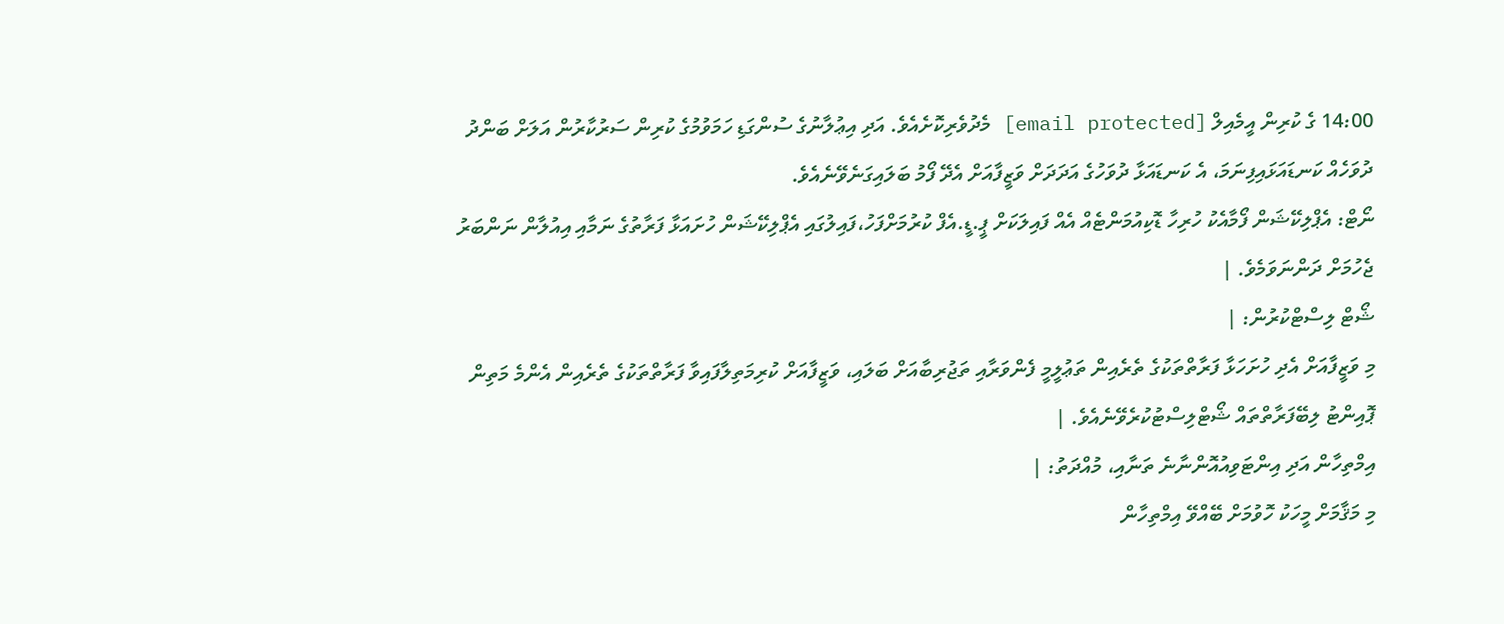14:00 ގެ ކުރިން އީމެއިލް [email protected] މެދުވެރިކޮށެއެވެ. އަދި އިޢުލާނުގެ ސުންގަޑި ހަމަވުމުގެ ކުރިން ސަރުކާރުން އަލަށް ބަންދު ދުވަހެއް ކަނޑައަޅައިފިނަމަ، އެ ކަނޑައަޅާ ދުވަހުގެ އަދަދަށް ވަޒީފާއަށް އެދޭ ފޯމު ބަލައިގަނެވޭނެއެވެ.
ނޯޓް: އެޕްލިކޭޝަން ފޯމާއެކު ހުރިހާ ޑޮކިއުމަންޓެއް އެއް ފައިލަކަށް ޕީ.ޑީ.އެފް ކުރުމަށްފަހު،ފައިލުގައި އެޕްލިކޭޝަން ހުށައަޅާ ފަރާތުގެ ނަމާއި އިއުލާން ނަންބަރު ޖެހުމަށް ދަންނަވަމެވެ. |
ޝޯޓް ލިސްޓްކުރުން: |
މި ވަޒީފާއަށް އެދި ހުށަހަޅާ ފަރާތްތަކުގެ ތެރެއިން ތަޢުލީމީ ފެންވަރާއި ތަޖުރިބާއަށް ބަލައި، ވަޒީފާއަށް ކުރިމަތިލާފައިވާ ފަރާތްތަކުގެ ތެރެއިން އެންމެ މަތިން ޕޮއިންޓު ލިބޭފަރާތްތައް ޝޯޓްލިސްޓުކުރެވޭނެއެވެ. |
އިމްތިހާން އަދި އިންޓަވިއުއޮންނާނެ ތަނާއި، މުއްދަތު: |
މި މަޤާމަށް މީހަކު ހޮވުމަށް ބޭއްވޭ އިމްތިހާން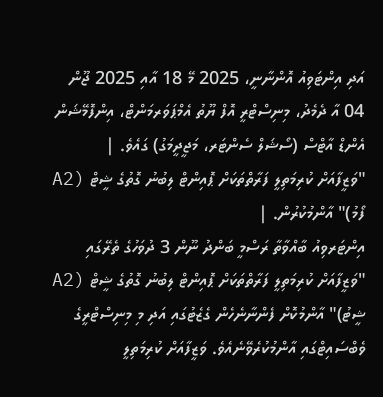އަދި އިންޓަވިއު އޮންނާނީ، 2025 މޭ 18 އާއި 2025 ޖޫން 04 އާ ދެމެދު، މިނިސްޓްރީ އޮފް ޔޫތު އެމްޕަވަރމަންޓް، އިންފޮމޭޝަން އެންޑް އާޓްސް (ސޯޝަލް ސެންޓަރ، މަޖީދީމަގު) ގައެވެ. |
"ވަޒީފާއަށް ކުރިމަތިލީ ފަރާތްތަކަށް ޕޮއިންޓް ލިބުނު ގޮތުގެ ޝީޓް (A2 ފޯމު)" އާންމުކުރުން. |
އިންޓަރވިއު ބާއްވާތާ ރަސްމީ ބަންދު ނޫން 3 ދުވަހުގެ ތެރޭގައި "ވަޒީފާއަށް ކުރިމަތިލީ ފަރާތްތަކަށް ޕޮއިންޓް ލިބުނު ގޮތުގެ ޝީޓް (A2 ޝީޓު)" އާންމުކޮށް ފެންނާނެހެން ގެޒެޓުގައި އަދި މި މިނިސްޓްރީގެ ވެބްސައިޓްގައި އާންމުކުރެވޭނެއެވެ. ވަޒީފާއަށް ކުރިމަތިލީ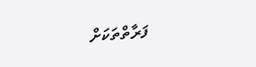ފަރާތްތަކަށް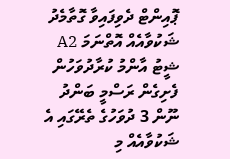ޕޮއިންޓް ދެވިފައިވާ ގޮތާމެދު ޝަކުވާއެއް އޮތްނަމަ A2 ޝީޓު އާންމު ކުރާދުވަހުން ފެށިގެން ރަސްމީ ބަންދު ނޫން 3 ދުވަހުގެ ތެރޭގައި އެ ޝަކުވާއެއް މި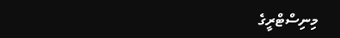މިނިސްޓްރީގެ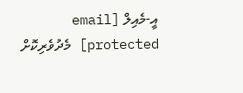އީ-މެއިލް [email protected] މެދުވެރިކޮށް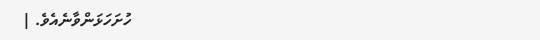ހުށަހަޅަންވާނެއެވެ. |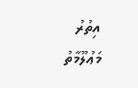އިތުރު މަޢުލޫމާތު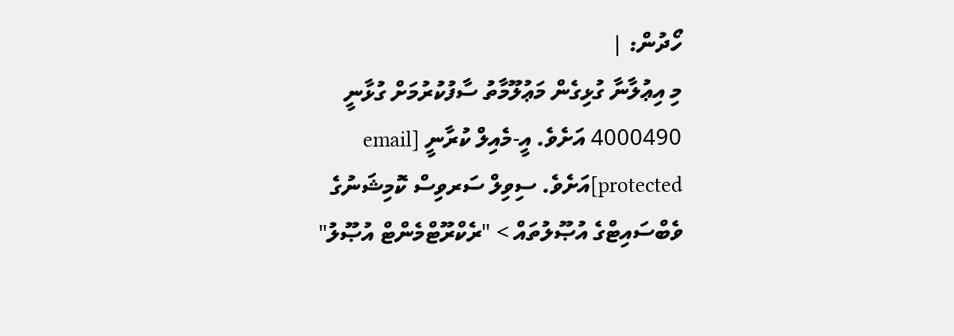ހޯދުން: |
މި އިޢުލާނާ ގުޅިގެން މަޢުލޫމާތު ސާފުކުރުމަށް ގުޅާނީ 4000490 އަށެވެ. އީ-މެއިލް ކުރާނީ [email protected]އަށެވެ. ސިވިލް ސަރވިސް ކޮމިޝަނުގެ ވެބްސައިޓްގެ އުޞޫލުތައް > "ރެކްރޫޓްމެންޓް އުޞޫލު"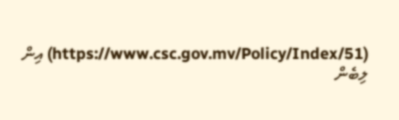(https://www.csc.gov.mv/Policy/Index/51) އިން ލިބެން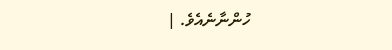ހުންނާނެއެވެ. |